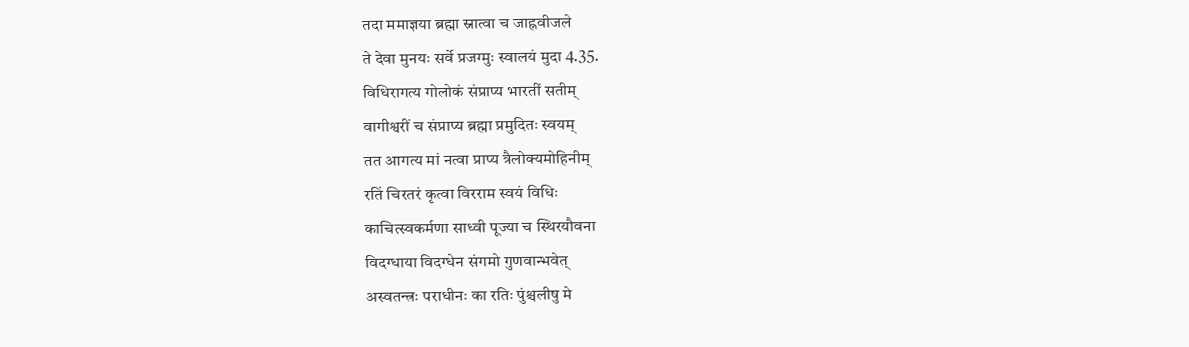तदा ममाज्ञया ब्रह्मा स्नात्वा च जाह्नवीजले
ते देवा मुनयः सर्वे प्रजग्मुः स्वालयं मुदा 4.35.
विधिरागत्य गोलोकं संप्राप्य भारतीं सतीम्
वागीश्वरीं च संप्राप्य ब्रह्मा प्रमुदितः स्वयम्
तत आगत्य मां नत्वा प्राप्य त्रैलोक्यमोहिनीम्
रतिं चिरतरं कृत्वा विरराम स्वयं विधिः
काचित्स्वकर्मणा साध्वी पूज्या च स्थिरयौवना
विदग्धाया विदग्धेन संगमो गुणवान्भवेत्
अस्वतन्त्रः पराधीनः का रतिः पुंश्चलीषु मे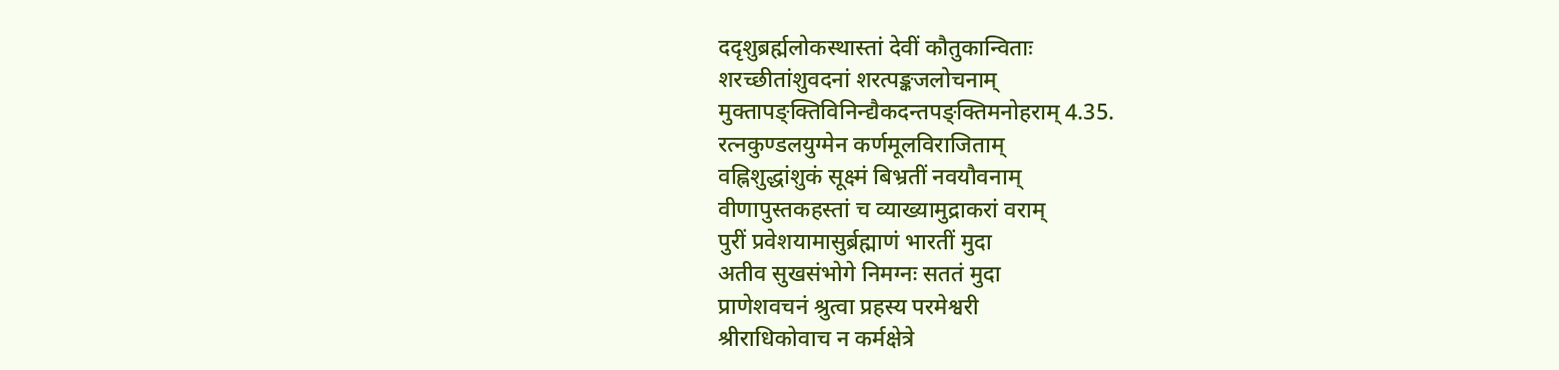ददृशुब्रर्ह्मलोकस्थास्तां देवीं कौतुकान्विताः
शरच्छीतांशुवदनां शरत्पङ्कजलोचनाम्
मुक्तापङ्क्तिविनिन्द्यैकदन्तपङ्क्तिमनोहराम् 4.35.
रत्नकुण्डलयुग्मेन कर्णमूलविराजिताम्
वह्निशुद्धांशुकं सूक्ष्मं बिभ्रतीं नवयौवनाम्
वीणापुस्तकहस्तां च व्याख्यामुद्राकरां वराम्
पुरीं प्रवेशयामासुर्ब्रह्माणं भारतीं मुदा
अतीव सुखसंभोगे निमग्नः सततं मुदा
प्राणेशवचनं श्रुत्वा प्रहस्य परमेश्वरी
श्रीराधिकोवाच न कर्मक्षेत्रे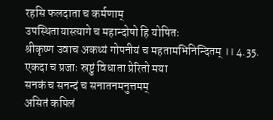रहसि फलदाता च कर्मणाम्
उपस्थितायास्त्यागे च महान्दोषो हि योषितः
श्रीकृष्ण उवाच अकथ्यं गोपनीयं च महतामभिनिन्दितम् ।। 4.35.
एकदा च प्रजाः स्रष्टुं विधाता प्रेरितो मया
सनकं च सनन्दं च सनातनमनुत्तमम्
असितं कपिलं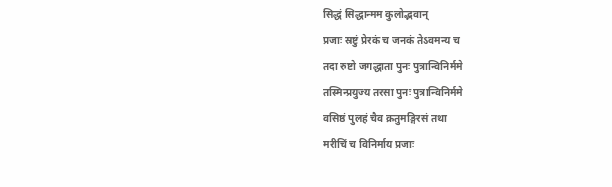सिद्धं सिद्धान्मम कुलोद्भवान्
प्रजाः स्रष्टुं प्रेरकं च जनकं तेऽवमन्य च
तदा रुष्टो जगद्धाता पुनः पुत्रान्विनिर्ममे
तस्मिन्प्रयुज्य तरसा पुनः पुत्रान्विनिर्ममे
वसिष्ठं पुलहं चैव क्रतुमङ्गिरसं तथा
मरीचिं च विनिर्माय प्रजाः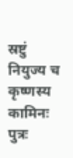स्रष्टुं नियुज्य च
कृष्णस्य कामिनः पुत्रः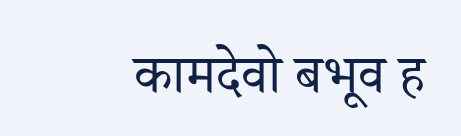कामदेवो बभूव ह